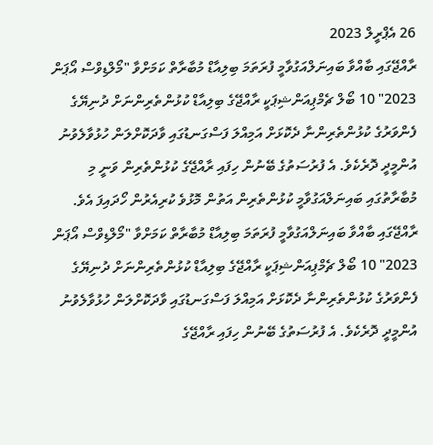26 އެޕްރީލް 2023
ރާއްޖޭގައި ބާއްވާ ބައިނަލްއަގުވާމީ ފުރަތަމަ ބިލިއާޑް މުބާރާތް ކަމަށްވާ "މޯލްޑިވްސް އޯޕަން 2023" 10 ބޯލް ޗެމްޕިއަންޝިޕަކީ ރާއްޖޭގެ ބިލިއާޑް ކުޅުންތެރިންނަށް ދުނިޔޭގެ ފެންވަރުގެ ކުޅުންތެރިންނާ ދެކޮޅަށް އަމިއްލަ ފަސްގަނޑުގައި ވާދަކޮށްލަން ހުޅުވާލެވުނު އުންމީދީ ދޮރެކެވެ. އެ ފުރުސަތުގެ ބޭނުން ހިފައި ރާއްޖޭގެ ކުޅުންތެރިން ވަނީ މި މުބާރާތުގައި ބައިނަލްއަގުވާމީ ކުޅުންތެރިން އަތުން މޮޅުވެ ކުރިއެރުން ހޯދައިފަ އެވެ.
ރާއްޖޭގައި ބާއްވާ ބައިނަލްއަގުވާމީ ފުރަތަމަ ބިލިއާޑް މުބާރާތް ކަމަށްވާ "މޯލްޑިވްސް އޯޕަން 2023" 10 ބޯލް ޗެމްޕިއަންޝިޕަކީ ރާއްޖޭގެ ބިލިއާޑް ކުޅުންތެރިންނަށް ދުނިޔޭގެ ފެންވަރުގެ ކުޅުންތެރިންނާ ދެކޮޅަށް އަމިއްލަ ފަސްގަނޑުގައި ވާދަކޮށްލަން ހުޅުވާލެވުނު އުންމީދީ ދޮރެކެވެ. އެ ފުރުސަތުގެ ބޭނުން ހިފައި ރާއްޖޭގެ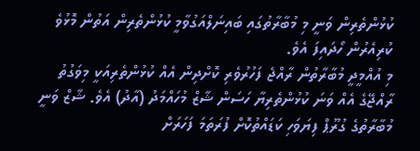ކުޅުންތެރިން ވަނީ މި މުބާރާތުގައި ބައިނަލްއަގުވާމީ ކުޅުންތެރިން އަތުން މޮޅުވެ ކުރިއެރުން ހޯދައިފަ އެވެ.
މި އުއްމީދީ މުބާރާތުން ރާއްޖެ ފަހުރުވެރި ކޮށްދިން އެއް ކުޅުންތެރިއަކީ މިވަގުތު ރާއްޖޭގެ އެއް ވަނަ ކުޅުންތެރިޔާ ހަސަން ޝާޒް މުހައްމަދު (އާދު) އެވެ. ޝާޒް ވަނީ މުބާރާތުގެ ގުރޫޕް ފިޔަވަހި ކަޑައްތުކޮށް ފުރަތަމަ ފަހަރަށް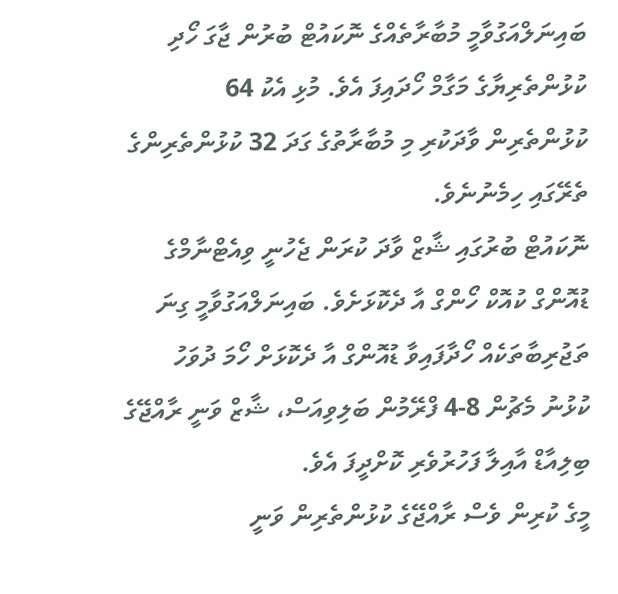ބައިނަލްއަގުވާމީ މުބާރާތެއްގެ ނޮކައުޓް ބުރުން ޖާގަ ހޯދި ކުޅުންތެރިޔާގެ މަގާމް ހޯދައިފަ އެވެ. މުޅި އެކު 64 ކުޅުންތެރިން ވާދަކުރި މި މުބާރާތުގެ ގަދަ 32 ކުޅުންތެރިންގެ ތެރޭގައި ހިމެނުނެވެ.
ނޮކައުޓް ބުރުގައި ޝާޒް ވާދަ ކުރަން ޖެހުނީ ވިއެޓްނާމްގެ ޑުއޮންގް ކުއޮކް ހޯންގް އާ ދެކޮޅަށެވެ. ބައިނަލްއަގުވާމީ ގިނަ ތަޖުރިބާތަކެއް ހޯދާފައިވާ ޑުއޮންގް އާ ދެކޮޅަށް ހޯމަ ދުވަހު ކުޅުނު މެޗުން 8-4 ފްރޭމުން ބަލިވިއަސް، ޝާޒް ވަނީ ރާއްޖޭގެ ބިލިއާޑް އާއިލާ ފަހުރުވެރި ކޮށްދީފަ އެވެ.
މީގެ ކުރިން ވެސް ރާއްޖޭގެ ކުޅުންތެރިން ވަނީ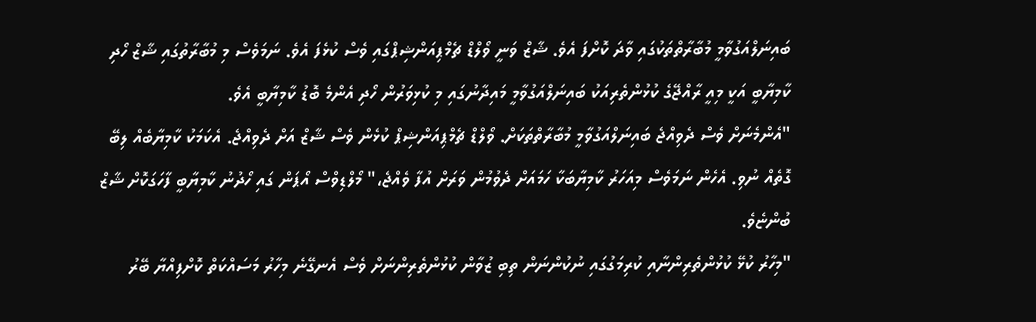ބައިނަލްއަގުވާމީ މުބާރާތްތަކުގައި ވާދަ ކޮށްފަ އެވެ. ޝާޒް ވަނީ ވޯލްޑް ޗެމްޕިއަންޝިޕްގައި ވެސް ކުޅެފަ އެވެ. ނަމަވެސް މި މުބާރާތުގައި ޝާޒް ހޯދި ކާމިޔާބީ އަކީ މިއީ ރާއްޖޭގެ ކުޅުންތެރިއަކު ބައިނަލްއަގުވާމީ މައިދާނުގައި މި ކުޅިވަރުން ހޯދި އެންމެ ބޮޑު ކާމިޔާބީ އެވެ.
"އެންމެނަށް ވެސް ދެވިއްޖެ ބައިނަލްއަގުވާމީ މުބާރާތްތަކަށް. ވޯލްޑް ޗެމްޕިއަންޝިޕް ކުޅެން ވެސް ޝާޒް އަށް ދެވިއްޖެ. އެކަމަކު ކާމިޔާބެއް ލިބޭ ގޮތެއް ނުވި. އެހެން ނަމަވެސް މިއަހަރު ކާމިޔާބަކާ ހަމައަށް ދެވުމުން ވަރަށް އުފާ ވެއްޖެ،" މޯލްޑިވްސް އޯޕަން ގައި ހޯދުނު ކާމިޔާބީ ފާހަގަކޮށް ޝާޒް ބުންޏެވެ.
"މިހާރު ކުޅޭ ކުޅުންތެރިންނާއި ކުރިމަގުގައި ނުކުންނަން ތިބި ޒުވާން ކުޅުންތެރިންނަށް ވެސް އެނގޭނެ މިހާރު މަސައްކަތް ކޮށްފިއްޔާ ބޭރު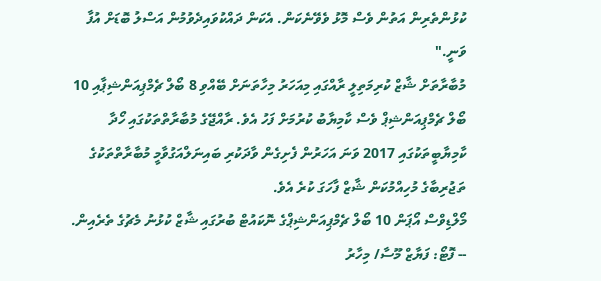ކުޅުންތެރިން އަތުން ވެސް މޮޅު ވެވޭނެކަން. އެކަން ދައްކުވައިދެވުމުން އަސްލު ބޮޑަށް އުފާ ވަނީ."
މުބާރާތަށް ޝާޒް ކުރިމަތިލީ ރާއްގައި މިއަހަރު މިހާތަނަށް ބޭއްވި 8 ބޯލް ޗެމްޕިއަންޝިޕާއި 10 ބޯލް ޗެމްޕިއަންޝިޕް ވެސް ކާމިޔާބު ކުރުމަށް ފަހު އެވެ. ރާއްޖޭގެ މުބާރާތްތަކުގައި ހޯދާ ކާމިޔާބީތަކުގައި 2017 ވަނަ އަހަރުން ފެށިގެން ވާދަކުރި ބައިނަލްއަގުވާމީ މުބާރާތްތަކުގެ ތަޖުރިބާގެ މުހިއްމުކަން ޝާޒް ފާހަގަ ކުރެ އެވެ.
މޯލްޑިވްސް އޯޕަން 10 ބޯލް ޗެމްޕިއަންޝިޕްގެ ނޮކައުޓް ބުރުގައި ޝާޒް ކުޅުނު މެޗުގެ ތެރެއިން. -- ފޮޓޯ: ފަޔާޒް މޫސާ/ މިހާރު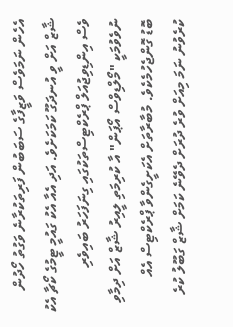އެހެން ނަމަވެސް ވަޒީފާގެ ސަބަބުން ފަރިތަކުރާނެ ވަގުތު ހޯދުން ޝާޒް އަށް ވީ އުނދަގޫ ކަމަކަށެވެ. އަދި އެއާ އެކު ގައުމީ ޓީމުގެ ކޯޗާ އެކު ވެސް އިންޑިވިޖުއަލް ޕްރެކްޓިސްތަކުގައި ގިނަފަހަރު ބައިވެރި ނުވެވުމަކީ "މޯލްޑިވްސް އޯޕަން" އާ ކުރިމަތި ލީއިރު ޝާޒް އަށް ދިމާވި ބޮޑު ގޮންޖެހުމެކެވެ. މުބާރާތަށް އެކަށީގެންވާ ޕްރެކްޓިސް އެއް ކުރެވުނު ނަމަ މިއަށް ވުރެ ދުރަށް ދެވޭނެ ކަމަށް ޝާޒް ގަބޫލު ކުރެ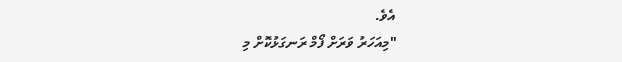އެވެ.
"މިއަހަރު ވަރަށް ފޯމް ރަނގަޅުކޮށް މި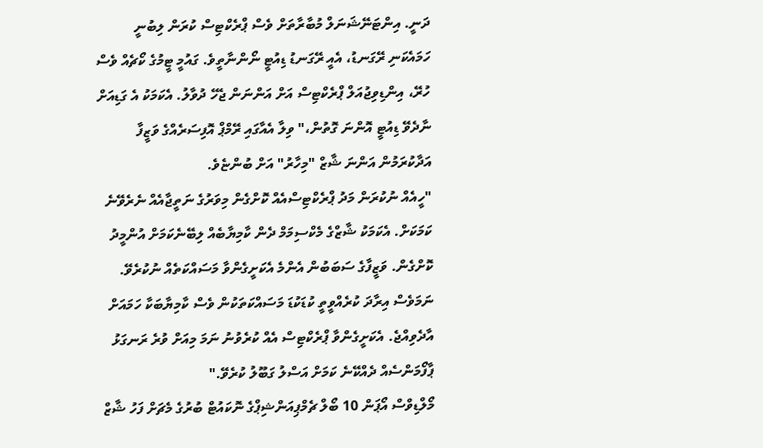ދަނީ. އިންޓަނޭޝަނަލް މުބާރާތަށް ވެސް ޕްރެކްޓިސް ކުރަން ލިބުނީ ހަމައެކަނި ރޭގަނޑު، އެއީ ރޭގަނޑު ޑިއުޓީ ނޯންނާތީވެ. ގައުމީ ޓީމުގެ ކޯޗެއް ވެސް ހުރޭ، އިންޑިވިޖުއަލް ޕްރެކްޓިސް އަށް އަންނަން ޖެހޭ ދުވާލު. އެކަމަކު އެ ގަޑިއަށް ނާދެވޭ ޑިއުޓީ އޮންނަ ގޮތުން،" ވިލާ އެއާގައި ރޭމްޕް އޮފިސަރެއްގެ ވަޒީފާ އަދާކުރަމުން އަންނަ ޝާޒް "މިހާރު" އަށް ބުންޏެވެ.
"ހީއެއް ނުކުރަން މަދު ޕްރެކްޓިސްއެއް ކޮށްގެން މިވަރުގެ ނަތީޖާއެއް ނެރެވޭނެ ކަމަކަށް. އެކަމަކު ޝާޒްގެ މެކްސިމަމް ދެން ކާމިޔާބެއް ލިބޭނެކަމަށް އުންމީދު ކޮށްގެން. ވަޒީފާގެ ސަބަބުން އެންމެ އެކަށީގެންވާ މަސައްކަތެއް ނުކުރެވޭ. ނަމަވެސް އިރާދަ ކުރެއްވީތީ ކުޑަކުޑަ މަސައްކަތަކުން ވެސް ކާމިޔާބަކާ ހަމައަށް އާދެވިއްޖެ. އެކަށީގެންވާ ޕްރެކްޓިސް އެއް ކުރެވުނު ނަމަ މިއަށް ވުރެ ރަނގަޅު ޕާފޯމަންސެއް ދެއްކޭނެ ކަމަށް އަސްލު ގަބޫލު ކުރެވޭ."
މޯލްޑިވްސް އޯޕަން 10 ބޯލް ޗެމްޕިއަންޝިޕްގެ ނޮކައުޓް ބުރުގެ މެޗަށް ފަހު ޝާޒް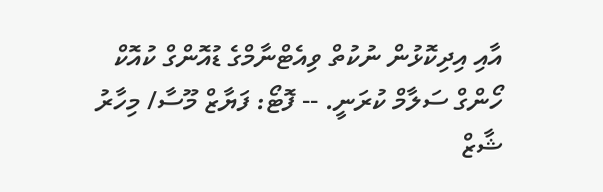އާއި އިދިކޮޅުން ނުކުތް ވިއެޓްނާމްގެ ޑުއޮންގް ކުއޮކް ހޯންގް ސަލާމް ކުރަނީ. -- ފޮޓޯ: ފަޔާޒް މޫސާ/ މިހާރު
ޝާޒް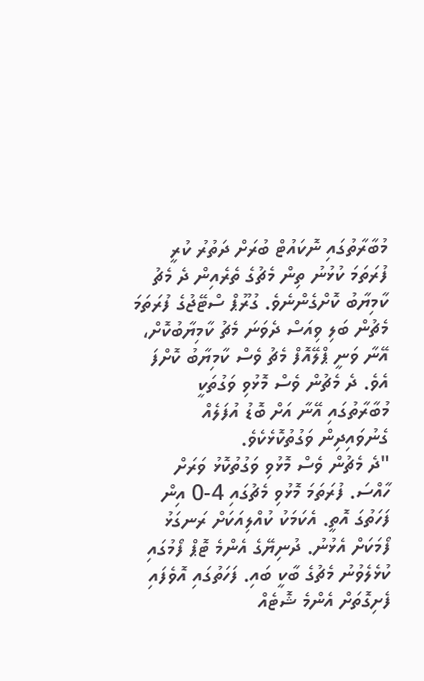މުބާރާތުގައި ނޮކައުޓް ބުރަށް ދަތުރު ކުރީ ފުރަތަމަ ކުޅުނު ތިން މެޗުގެ ތެރެއިން ދެ މެޗު ކާމިޔާބު ކޮށްގެންނެވެ. ގުރޫޕް ސްޓޭޖުގެ ފުރަތަމަ މެޗުން ބަލި ވިއަސް ދެވަނަ މެޗު ކާމިޔާބުކޮށް، އޭނާ ވަނީ ޕްލޭއޮފް މެޗު ވެސް ކާމިޔާބު ކޮށްފަ އެވެ. ދެ މެޗުން ވެސް މޮޅުވި ވަގުތަކީ މުބާރާތުގައި އޭނާ އަށް ބޮޑު އުފަލެއް ގެނުވައިދިން ވަގުތުކޮޅެކެވެ.
"ދެ މެޗުން ވެސް މޮޅުވި ވަގުތުކޮޅު ވަރަށް ހާއްސަ. ފުރަތަމަ މޮޅުވި މެޗުގައި 4-0 އިން ފަހަތުގަ އޮތީ. އެކަމަކު ކުއްލިއަކަށް ރަނގަޅު ފޯމަކަށް އެޅުނު. ދުނިޔޭގެ އެންމެ ޓޮޕް ފޯމުގައި ކުޅެލެވުނު މެޗުގެ ބާކީ ބައި. ފަހަތުގައި އޮވެފައި ފެށިގޮތަށް އެންމެ ޝޮޓެއް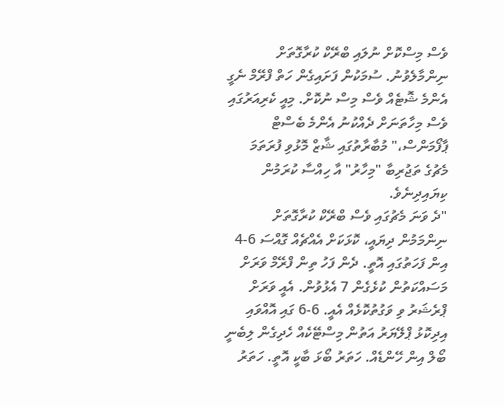ވެސް މިސްކޮށް ނުލައި ބްރޭކް ކުރާގޮތަށް ނިންމާލެވުނު. ސުމަކުން ފަށައިގެން ހަތް ފްރޭމް ނެގީ އެންމެ ޝޮޓެއް ވެސް މިސް ނުކޮށް. މިއީ ކެރިއަރުގައި ވެސް މިހާތަނަށް ދެއްކުނު އެންމެ ބެސްޓް ޕާފޯމަންސް،" މުބާރާތުގައި ޝާޒް މޮޅުވި ފުރަތަމަ މެޗުގެ ތަޖުރިބާ "މިހާރު" އާ ހިއްސާ ކުރަމުން ކިޔައިދިނެވެ.
"ދެ ވަނަ މެޗުގައި ވެސް ބްރޭކް ކުރާގޮތަށް ނިންމަމުން ދިޔައީ، ކޮޅަކަށް އެއްޗެއް ގޮއްސަ 6-4 އިން ފަހަތުގައި އޮތީ. ދެން ފަހު ތިން ފްރޭމް ވަރަށް މަސައްކަތުން ކުޅެގެން 7 އެޅުވުން. އެއީ ވަރަށް ޕްރެޝަރު ވި ވަގުތުކޮޅެއް އެއީ. 6-6 ގައި އޮއްވައި އިދިކޮޅު ޕްލޭޔަރު އަތުން މިސްޓޭކެއް ހެދިގެން ލިބެނީ ބޯލް އިން ހޭންޑެއް. ހަތަރު ބޯޅަ ބާކީ އޮތީ. ހަތަރު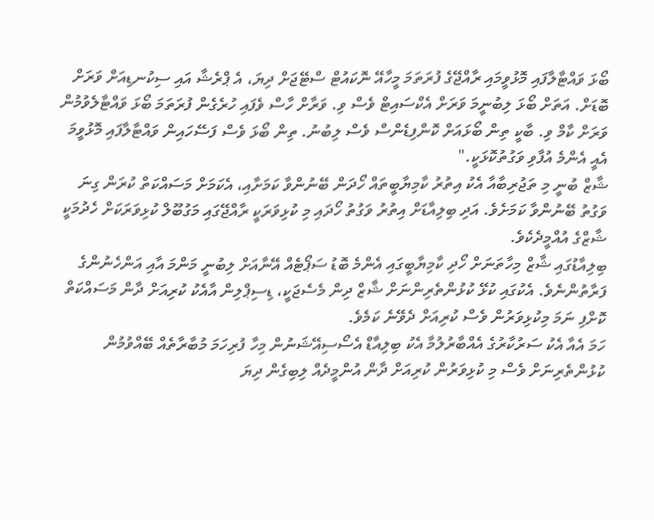ބޯޅަ ވައްޓާލާފައި މޮޅުވީމައި ރާއްޖޭގެ ފުރަތަމަ މީހާއޭ ނޮކައުޓް ސްޓޭޖަށް ދިޔަ، އެ ޕްރެޝާ އައި ސިކުނޑިއަށް ވަރަށް ބޮޑަށް. އަތަށް ބޯޅަ ލިބުނީމަ ވަރަށް އެކްސައިޓް ވެސް ވި. ވަރާށް ހާސް ވެފައި ހުރެގެން ފުރަތަމަ ބޯޅަ ވައްޓާލެވުމުން ވަރަށް ކާމް ވި. ބާކީ ތިން ބޯޅައަށް ކޮންފިޑެންސް ވެސް ލިބުނު. ތިން ބޯޅަ ވެސް ފަސޭހައިން ވައްޓާލާފައި މޮޅުވީމަ އެއީ އެންމެ އުފާވި ވަގުތުކޮޅަކީ."
ޝާޒް ބުނީ މި ތަޖުރިބާއާ އެކު އިތުރު ކާމިޔާބީތައް ހޯދަން ބޭނުންވާ ކަމަށާއި، އެކަމަށް މަސައްކަތް ކުރަން ގިނަ ވަގުތު ބޭނުންވާ ކަމަށެވެ. އަދި ބިލިއާޑަށް އިތުރު ވަގުތު ހޯދައި މި ކުޅިވަރަކީ ރާއްޖޭގައި މަގުބޫލް ކުޅިވަރަކަށް ހެދުމަކީ ޝާޒްގެ އުއްމީދެކެވެ.
ބިލިއާޑުގައި ޝާޒް މިހާތަނަށް ހޯދި ކާމިޔާބީގައި އެންމެ ބޮޑު ސަޕޯޓެއް އޭނާއަށް ލިބުނީ މަންމަ އާއި އަންހެނުންގެ ފަރާތުންނެވެ. އެކުގައި ކުޅޭ ކުޅުންތެރިންނަށް ޝާޒް ދިން މެސެޖަކީ، ޑިސިޕްލިން އާއެކު ކުރިއަށް ދާން މަސައްކަތް ކޮށްފި ނަމަ މިކުޅިވަރުން ވެސް ކުރިއަށް ދެވޭނެ ކަމެވެ.
ހަމަ އެއާ އެކު ސަރުކާރުގެ އެއްބާރުލުމާ އެކު ބިލިއާޑް އެސޯސިއޭޝަނުން މިހާ ފުރިހަމަ މުބާރާތެއް ބޭއްވުމުން ކުޅުންތެރިނަށް ވެސް މި ކުޅިވަރުން ކުރިއަށް ދާން އުންމީދެއް ލިބިގެން ދިޔަ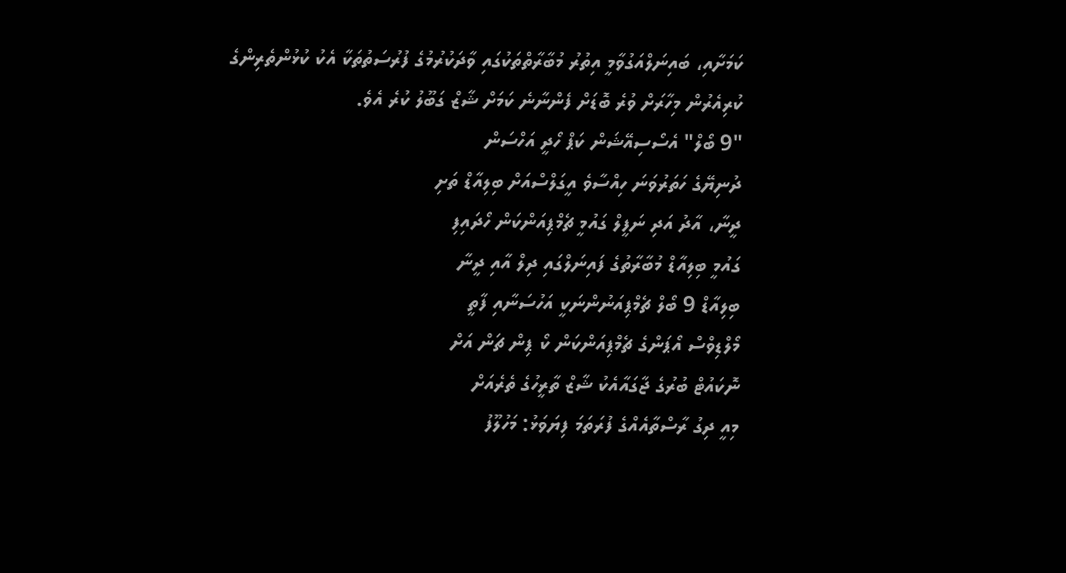ކަމަށާއި، ބައިނަލްއަގުވާމީ އިތުރު މުބާރާތްތަކުގައި ވާދަކުރުމުގެ ފުރުސަތުތަކާ އެކު ކުޅުންތެރިންގެ ކުރިއެރުން މިހާރަށް ވުރެ ބޮޑަށް ފެންނާނެ ކަމަށް ޝާޒް ގަބޫލު ކުރެ އެވެ.
"9 ބޯލް" އެސޯސިއޭޝަން ކަޕް ހޯދީ އަހްސަން
ދުނިޔޭގެ ހަތަރުވަނަ ހިއްސާވެ އީގަލްސްއަށް ބިލިއާޑް ތަށި
ދީނާ، އާދު އަދި ނަފީލް ގައުމީ ޗެމްޕިއަންކަން ހޯދައިފި
ގައުމީ ބިލިއާޑް މުބާރާތުގެ ފައިނަލްގައި ދިލް އާއި ދީނާ
ބިލިއާޑް 9 ބޯލް ޗެމްޕިއަނުންނަކީ އަހުސަނާއި ފާތީ
މޯލްޑިވްސް އޯޕަންގެ ޗެމްޕިއަންކަން ކޯ ޕިން ޗަން އަށް
ނޮކައުޓް ބުރުގެ ޖާގައާއެކު ޝާޒް ތާރީހުގެ ތެރެއަށް
މިއީ ދިގު ރާސްތާއެއްގެ ފުރަތަމަ ފިޔަވަޅު: މަހުލޫފު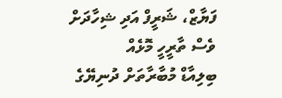ފަޔާޒް، ޝަރީފް އަދި ޝިހާދަށް ވެސް ތާރީހީ މޮޅެއް
ބިލިއާޑް މުބާރާތަށް ދުނިޔޭގެ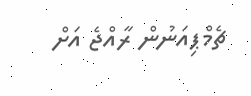ޗެމްޕިއަނުން ރާއްޖެ އަށް